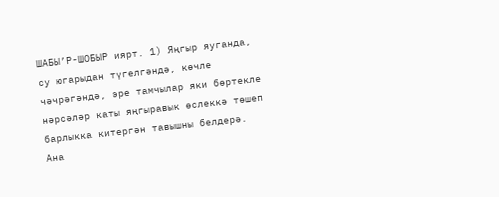ШАБЫ’Р-ШОБЫР иярт. 1) Яңгыр яуганда, су югарыдан түгелгәндә, көчле чәчрәгәндә, эре тамчылар яки бөртекле нәрсәләр каты яңгыравык өслеккә төшеп барлыкка китергән тавышны белдерә. Ана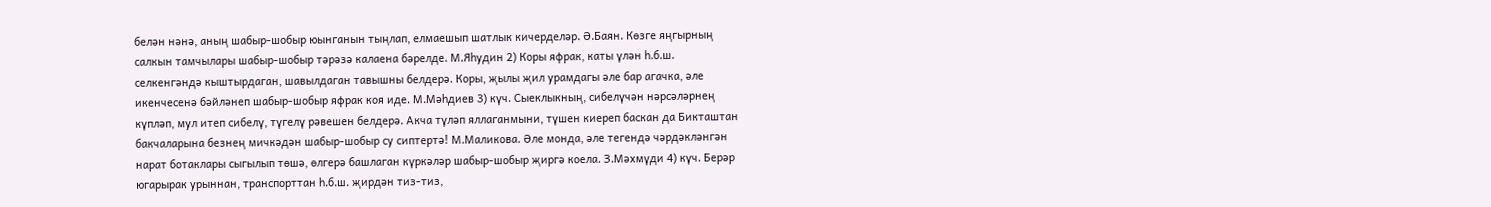белән нәнә, аның шабыр-шобыр юынганын тыңлап, елмаешып шатлык кичерделәр. Ә.Баян. Көзге яңгырның салкын тамчылары шабыр-шобыр тәрәзә калаена бәрелде. М.Яһудин 2) Коры яфрак, каты үлән һ.б.ш. селкенгәндә кыштырдаган, шавылдаган тавышны белдерә. Коры, җылы җил урамдагы әле бар агачка, әле икенчесенә бәйләнеп шабыр-шобыр яфрак коя иде. М.Мәһдиев 3) күч. Сыеклыкның, сибелүчән нәрсәләрнең күпләп, мул итеп сибелү, түгелү рәвешен белдерә. Акча түләп яллаганмыни, түшен киереп баскан да Бикташтан бакчаларына безнең мичкәдән шабыр-шобыр су сиптертә! М.Маликова. Әле монда, әле тегендә чәрдәкләнгән нарат ботаклары сыгылып төшә, өлгерә башлаган күркәләр шабыр-шобыр җиргә коела. З.Мәхмүди 4) күч. Берәр югарырак урыннан, транспорттан һ.б.ш. җирдән тиз-тиз,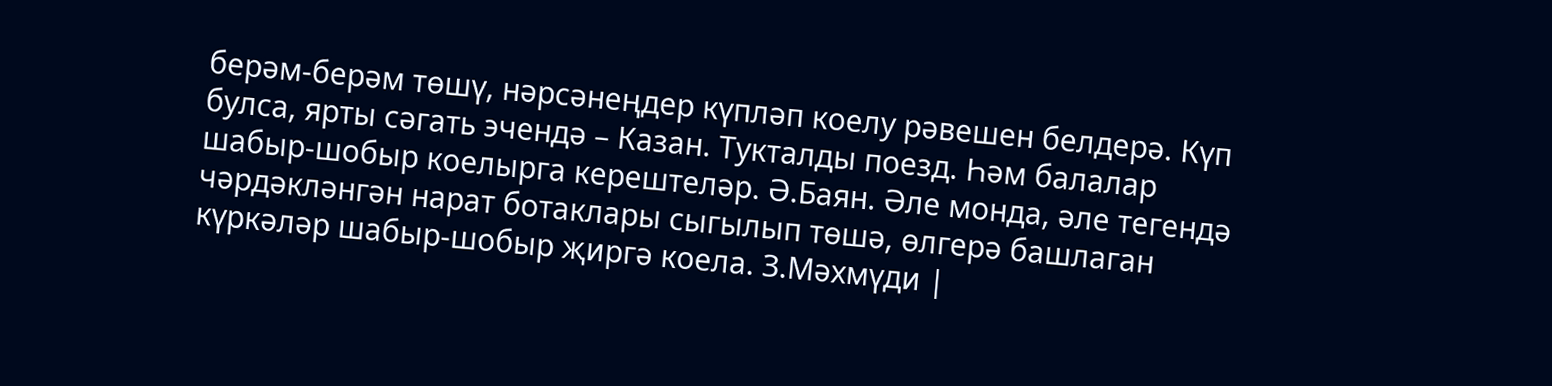берәм-берәм төшү, нәрсәнеңдер күпләп коелу рәвешен белдерә. Күп булса, ярты сәгать эчендә – Казан. Тукталды поезд. Һәм балалар шабыр-шобыр коелырга керештеләр. Ә.Баян. Әле монда, әле тегендә чәрдәкләнгән нарат ботаклары сыгылып төшә, өлгерә башлаган күркәләр шабыр-шобыр җиргә коела. З.Мәхмүди |